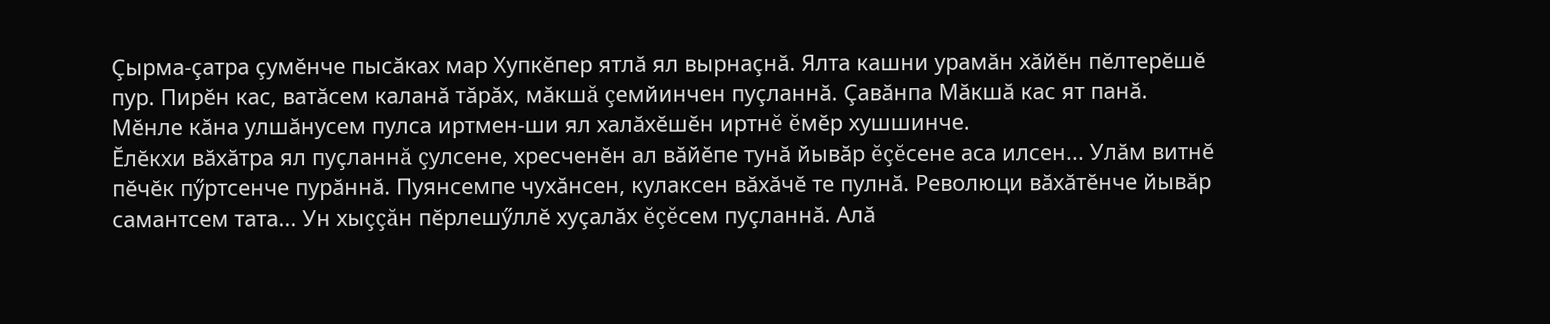Çырма-çатра çумĕнче пысăках мар Хупкĕпер ятлă ял вырнаçнă. Ялта кашни урамăн хăйĕн пĕлтерĕшĕ пур. Пирĕн кас, ватăсем каланă тăрăх, мăкшă çемйинчен пуçланнă. Çавăнпа Мăкшă кас ят панă.
Мĕнле кăна улшăнусем пулса иртмен-ши ял халăхĕшĕн иртнĕ ĕмĕр хушшинче.
Ĕлĕкхи вăхăтра ял пуçланнă çулсене, хресченĕн ал вăйĕпе тунă йывăр ĕçĕсене аса илсен... Улăм витнĕ пĕчĕк пӳртсенче пурăннă. Пуянсемпе чухăнсен, кулаксен вăхăчĕ те пулнă. Революци вăхăтĕнче йывăр самантсем тата... Ун хыççăн пĕрлешӳллĕ хуçалăх ĕçĕсем пуçланнă. Алă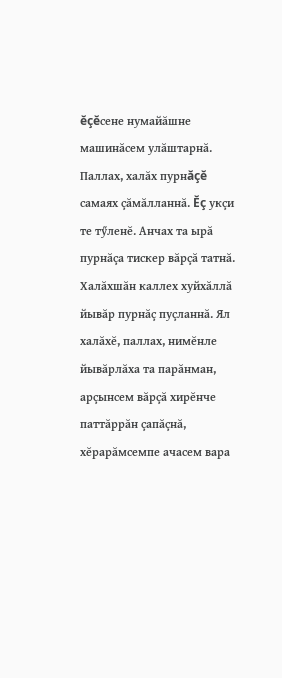ĕçĕсене нумайăшне машинăсем улăштарнă.
Паллах, халăх пурнăçĕ самаях çăмăлланнă. Ĕç укçи те тӳленĕ. Анчах та ырă пурнăçа тискер вăрçă татнă. Халăхшăн каллех хуйхăллă йывăр пурнăç пуçланнă. Ял халăхĕ, паллах, нимĕнле йывăрлăха та парăнман, арçынсем вăрçă хирĕнче паттăррăн çапăçнă, хĕрарăмсемпе ачасем вара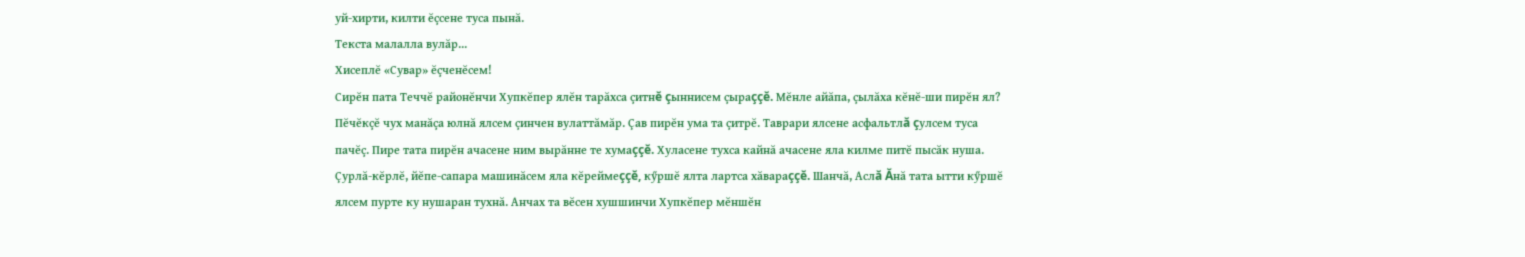уй-хирти, килти ĕçсене туса пынă.
Текста малалла вулăр...
Хисеплĕ «Сувар» ĕçченĕсем!
Сирĕн пата Теччĕ районĕнчи Хупкĕпер ялĕн тарăхса çитнĕ çыннисем çыраççĕ. Мĕнле айăпа, çылăха кĕнĕ-ши пирĕн ял? Пĕчĕкçĕ чух манăçа юлнă ялсем çинчен вулаттăмăр. Çав пирĕн ума та çитрĕ. Таврари ялсене асфальтлă çулсем туса пачĕç. Пире тата пирĕн ачасене ним вырăнне те хумаççĕ. Хуласене тухса кайнă ачасене яла килме питĕ пысăк нуша. Çурлă-кĕрлĕ, йĕпе-сапара машинăсем яла кĕреймеççĕ, кӳршĕ ялта лартса хăвараççĕ. Шанчă, Аслă Ăнă тата ытти кӳршĕ ялсем пурте ку нушаран тухнă. Анчах та вĕсен хушшинчи Хупкĕпер мĕншĕн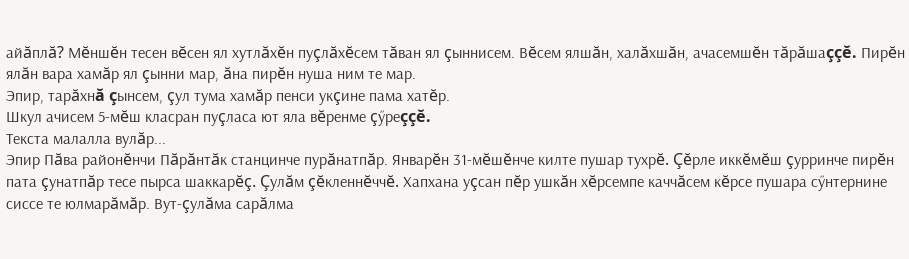айăплă? Мĕншĕн тесен вĕсен ял хутлăхĕн пуçлăхĕсем тăван ял çыннисем. Вĕсем ялшăн, халăхшăн, ачасемшĕн тăрăшаççĕ. Пирĕн ялăн вара хамăр ял çынни мар, ăна пирĕн нуша ним те мар.
Эпир, тарăхнă çынсем, çул тума хамăр пенси укçине пама хатĕр.
Шкул ачисем 5-мĕш класран пуçласа ют яла вĕренме çӳреççĕ.
Текста малалла вулăр...
Эпир Пăва районĕнчи Пăрăнтăк станцинче пурăнатпăр. Январĕн 31-мĕшĕнче килте пушар тухрĕ. Çĕрле иккĕмĕш çурринче пирĕн пата çунатпăр тесе пырса шаккарĕç. Çулăм çĕкленнĕччĕ. Хапхана уçсан пĕр ушкăн хĕрсемпе каччăсем кĕрсе пушара сӳнтернине сиссе те юлмарăмăр. Вут-çулăма сарăлма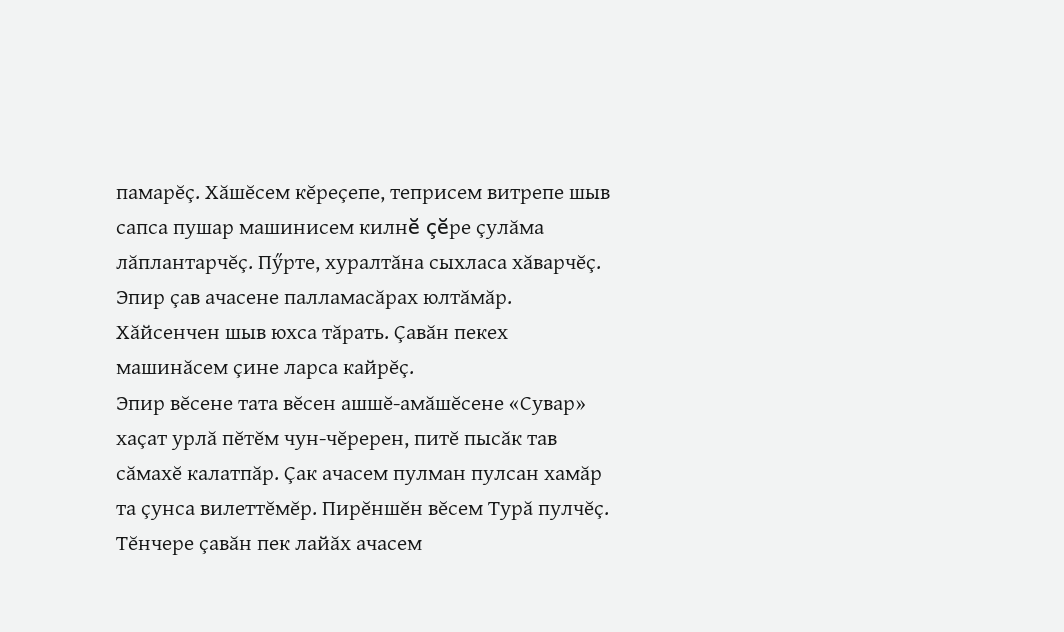памарĕç. Хăшĕсем кĕреçепе, теприсем витрепе шыв сапса пушар машинисем килнĕ çĕре çулăма лăплантарчĕç. Пӳрте, хуралтăна сыхласа хăварчĕç. Эпир çав ачасене палламасăрах юлтăмăр. Хăйсенчен шыв юхса тăрать. Çавăн пекех машинăсем çине ларса кайрĕç.
Эпир вĕсене тата вĕсен ашшĕ-амăшĕсене «Сувар» хаçат урлă пĕтĕм чун-чĕререн, питĕ пысăк тав сăмахĕ калатпăр. Çак ачасем пулман пулсан хамăр та çунса вилеттĕмĕр. Пирĕншĕн вĕсем Турă пулчĕç. Тĕнчере çавăн пек лайăх ачасем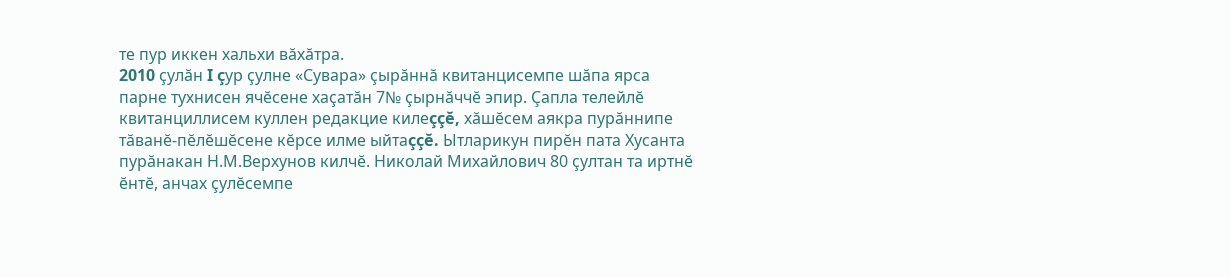те пур иккен хальхи вăхăтра.
2010 çулăн I çур çулне «Сувара» çырăннă квитанцисемпе шăпа ярса парне тухнисен ячĕсене хаçатăн 7№ çырнăччĕ эпир. Çапла телейлĕ квитанциллисем куллен редакцие килеççĕ, хăшĕсем аякра пурăннипе тăванĕ-пĕлĕшĕсене кĕрсе илме ыйтаççĕ. Ытларикун пирĕн пата Хусанта пурăнакан Н.М.Верхунов килчĕ. Николай Михайлович 80 çултан та иртнĕ ĕнтĕ, анчах çулĕсемпе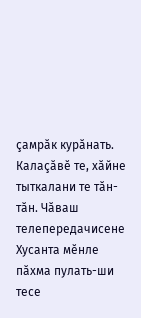çамрăк курăнать. Калаçăвĕ те, хăйне тыткалани те тăн-тăн. Чăваш телепередачисене Хусанта мĕнле пăхма пулать-ши тесе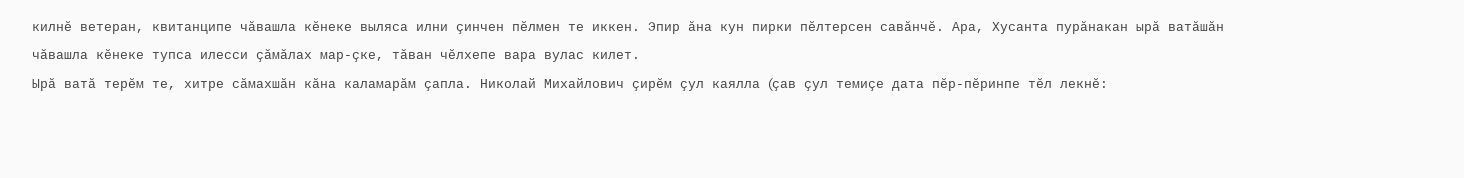килнĕ ветеран, квитанципе чăвашла кĕнеке выляса илни çинчен пĕлмен те иккен. Эпир ăна кун пирки пĕлтерсен савăнчĕ. Ара, Хусанта пурăнакан ырă ватăшăн чăвашла кĕнеке тупса илесси çăмăлах мар-çке, тăван чĕлхепе вара вулас килет.
Ырă ватă терĕм те, хитре сăмахшăн кăна каламарăм çапла. Николай Михайлович çирĕм çул каялла (çав çул темиçе дата пĕр-пĕринпе тĕл лекнĕ: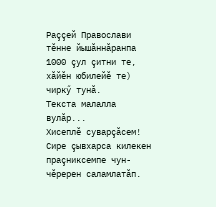Раççей Православи тĕнне йышăннăранпа 1000 çул çитни те, хăйĕн юбилейĕ те) чиркӳ тунă.
Текста малалла вулăр...
Хисеплĕ суварçăсем!
Сире çывхарса килекен праçниксемпе чун-чĕререн саламлатăп.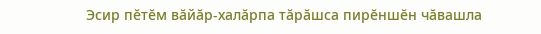Эсир пĕтĕм вăйăр-халăрпа тăрăшса пирĕншĕн чăвашла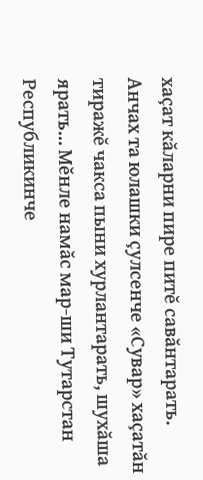хаçат кăларни пире питĕ савăнтарать.
Анчах та юлашки çулсенче «Сувар» хаçатăн тиражĕ чакса пыни хурлантарать, шухăша ярать... Мĕнле намăс мар-ши Тутарстан Республикинче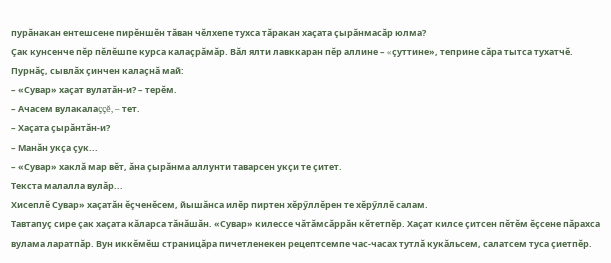пурăнакан ентешсене пирĕншĕн тăван чĕлхепе тухса тăракан хаçата çырăнмасăр юлма?
Çак кунсенче пĕр пĕлĕшпе курса калаçрăмăр. Вăл ялти лавккаран пĕр аллине – «çуттине», теприне сăра тытса тухатчĕ. Пурнăç, сывлăх çинчен калаçнă май:
– «Сувар» хаçат вулатăн-и? – терĕм.
– Ачасем вулакалаççĕ, – тет.
– Хаçата çырăнтăн-и?
– Манăн укçа çук...
– «Сувар» хаклă мар вĕт, ăна çырăнма аллунти таварсен укçи те çитет.
Текста малалла вулăр...
Хисеплĕ Сувар» хаçатăн ĕçченĕсем, йышăнса илĕр пиртен хĕрӳллĕрен те хĕрӳллĕ салам.
Тавтапуç сире çак хаçата кăларса тăнăшăн. «Сувар» килессе чăтăмсăррăн кĕтетпĕр. Хаçат килсе çитсен пĕтĕм ĕçсене пăрахса вулама ларатпăр. Вун иккĕмĕш страницăра пичетленекен рецептсемпе час-часах тутлă кукăльсем, салатсем туса çиетпĕр.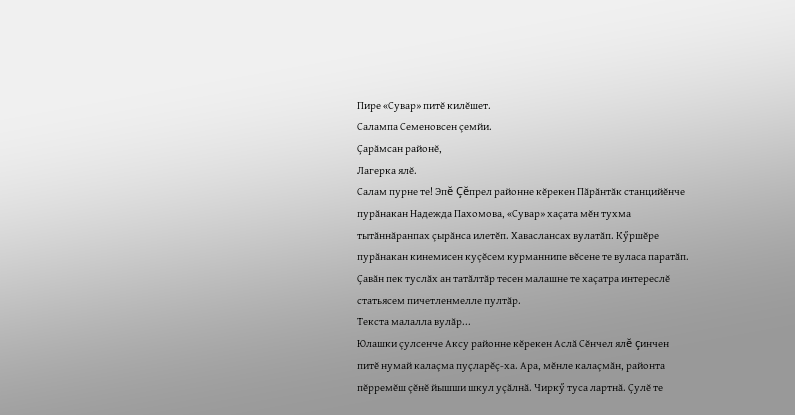Пире «Сувар» питĕ килĕшет.
Салампа Семеновсен çемйи.
Çарăмсан районĕ,
Лагерка ялĕ.
Салам пурне те! Эпĕ Çĕпрел районне кĕрекен Пăрăнтăк станцийĕнче пурăнакан Надежда Пахомова, «Сувар» хаçата мĕн тухма тытăннăранпах çырăнса илетĕп. Хаваслансах вулатăп. Кӳршĕре пурăнакан кинемисен куçĕсем курманнипе вĕсене те вуласа паратăп. Çавăн пек туслăх ан татăлтăр тесен малашне те хаçатра интереслĕ статьясем пичетленмелле пултăр.
Текста малалла вулăр...
Юлашки çулсенче Аксу районне кĕрекен Аслă Сĕнчел ялĕ çинчен питĕ нумай калаçма пуçларĕç-ха. Ара, мĕнле калаçмăн, районта пĕрремĕш çĕнĕ йышши шкул уçăлнă. Чиркӳ туса лартнă. Çулĕ те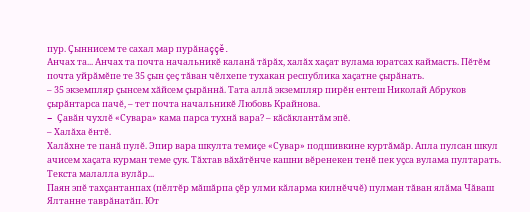пур. Çыннисем те сахал мар пурăнаççĕ.
Анчах та... Анчах та почта начальникĕ каланă тăрăх, халăх хаçат вулама юратсах каймасть. Пĕтĕм почта уйрăмĕпе те 35 çын çеç тăван чĕлхепе тухакан республика хаçатне çырăнать.
– 35 экземпляр çынсем хăйсем çырăннă. Тата аллă экземпляр пирĕн ентеш Николай Абруков çырăнтарса пачĕ, – тет почта начальникĕ Любовь Крайнова.
– Çавăн чухлĕ «Сувара» кама парса тухнă вара? – кăсăклантăм эпĕ.
– Халăха ĕнтĕ.
Халăхне те панă пулĕ. Эпир вара шкулта темиçе «Сувар» подшивкине куртăмăр. Апла пулсан шкул ачисем хаçата курман теме çук. Тăхтав вăхăтĕнче кашни вĕренекен тенĕ пек уçса вулама пултарать.
Текста малалла вулăр...
Паян эпĕ тахçантанпах (пĕлтĕр мăшăрпа çĕр улми кăларма килнĕччĕ) пулман тăван ялăма Чăваш Ялтанне таврăнатăп. Ют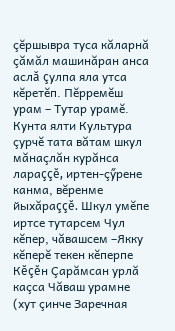çĕршывра туса кăларнă çăмăл машинăран анса аслă çулпа яла утса кĕретĕп. Пĕрремĕш урам – Тутар урамĕ. Кунта ялти Культура çурчĕ тата вăтам шкул мăнаçлăн курăнса лараççĕ, иртен-çӳрене канма, вĕренме йыхăраççĕ. Шкул умĕпе иртсе тутарсем Чул кĕпер, чăвашсем –Якку кĕперĕ текен кĕперпе Кĕçĕн Çарăмсан урлă каçса Чăваш урамне (хут çинче Заречная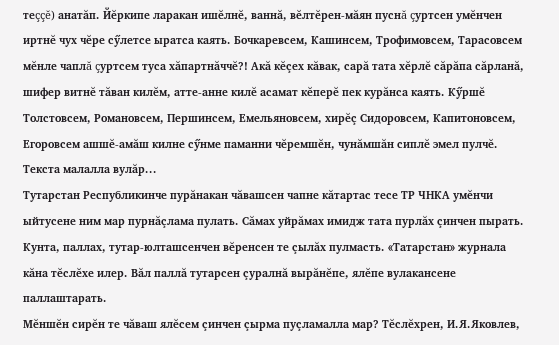теççĕ) анатăп. Йĕркипе ларакан ишĕлнĕ, ваннă, вĕлтĕрен-мăян пуснă çуртсен умĕнчен иртнĕ чух чĕре сӳлетсе ыратса каять. Бочкаревсем, Кашинсем, Трофимовсем, Тарасовсем мĕнле чаплă çуртсем туса хăпартнăччĕ?! Акă кĕçех кăвак, сарă тата хĕрлĕ сăрăпа сăрланă, шифер витнĕ тăван килĕм, атте-анне килĕ асамат кĕперĕ пек курăнса каять. Кӳршĕ Толстовсем, Романовсем, Першинсем, Емельяновсем, хирĕç Сидоровсем, Капитоновсем, Егоровсем ашшĕ-амăш килне сӳнме паманни чĕремшĕн, чунăмшăн сиплĕ эмел пулчĕ.
Текста малалла вулăр...
Тутарстан Республикинче пурăнакан чăвашсен чапне кăтартас тесе ТР ЧНКА умĕнчи ыйтусене ним мар пурнăçлама пулать. Сăмах уйрăмах имидж тата пурлăх çинчен пырать.
Кунта, паллах, тутар-юлташсенчен вĕренсен те çылăх пулмасть. «Татарстан» журнала кăна тĕслĕхе илер. Вăл паллă тутарсен çуралнă вырăнĕпе, ялĕпе вулакансене паллаштарать.
Мĕншĕн сирĕн те чăваш ялĕсем çинчен çырма пуçламалла мар? Тĕслĕхрен, И.Я.Яковлев,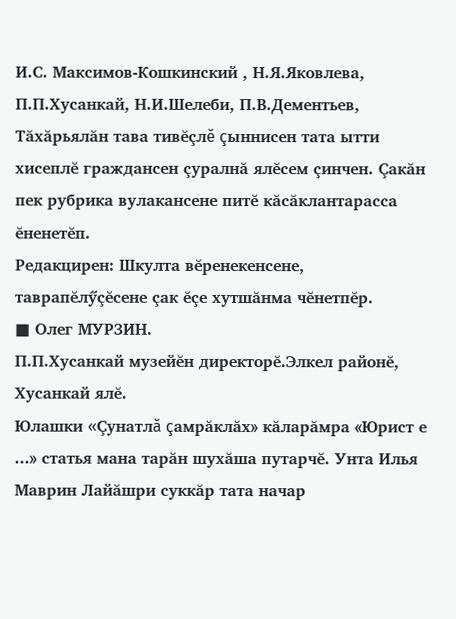И.С. Максимов-Кошкинский , Н.Я.Яковлева, П.П.Хусанкай, Н.И.Шелеби, П.В.Дементьев, Тăхăрьялăн тава тивĕçлĕ çыннисен тата ытти хисеплĕ граждансен çуралнă ялĕсем çинчен. Çакăн пек рубрика вулакансене питĕ кăсăклантарасса ĕненетĕп.
Редакцирен: Шкулта вĕренекенсене, таврапĕлӳçĕсене çак ĕçе хутшăнма чĕнетпĕр.
■ Олег МУРЗИН.
П.П.Хусанкай музейĕн директорĕ.Элкел районĕ,
Хусанкай ялĕ.
Юлашки «Çунатлă çамрăклăх» кăларăмра «Юрист е ...» статья мана тарăн шухăша путарчĕ. Унта Илья Маврин Лайăшри суккăр тата начар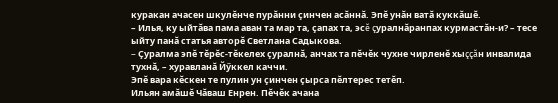куракан ачасен шкулĕнче пурăнни çинчен асăннă. Эпĕ унăн ватă куккăшĕ.
– Илья, ку ыйтăва пама аван та мар та, çапах та, эсĕ çуралнăранпах курмастăн-и? – тесе ыйту панă статья авторĕ Светлана Садыкова.
– Çуралма эпĕ тĕрĕс-тĕкелех çуралнă, анчах та пĕчĕк чухне чирленĕ хыççăн инвалида тухнă, – хуравланă Йӳккел каччи.
Эпĕ вара кĕскен те пулин ун çинчен çырса пĕлтерес тетĕп.
Ильян амăшĕ Чăваш Енрен. Пĕчĕк ачана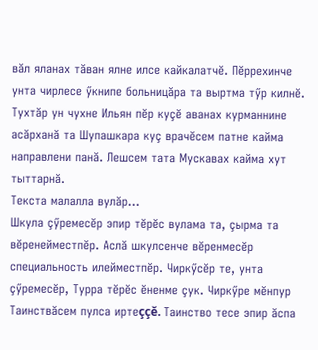вăл яланах тăван ялне илсе кайкалатчĕ. Пĕррехинче унта чирлесе ӳкнипе больницăра та выртма тӳр килнĕ. Тухтăр ун чухне Ильян пĕр куçĕ аванах курманнине асăрханă та Шупашкара куç врачĕсем патне кайма направлени панă. Лешсем тата Мускавах кайма хут тыттарнă.
Текста малалла вулăр...
Шкула çӳремесĕр эпир тĕрĕс вулама та, çырма та вĕренейместпĕр. Аслă шкулсенче вĕренмесĕр специальность илейместпĕр. Чиркӳсĕр те, унта çӳремесĕр, Турра тĕрĕс ĕненме çук. Чиркӳре мĕнпур Таинствăсем пулса иртеççĕ. Таинство тесе эпир ăспа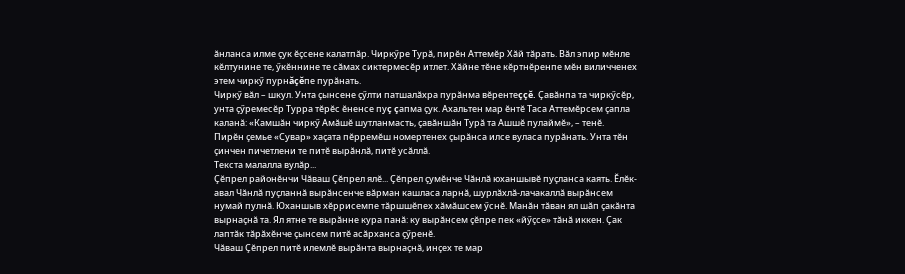ăнланса илме çук ĕçсене калатпăр. Чиркӳре Турă, пирĕн Аттемĕр Хăй тăрать. Вăл эпир мĕнле кĕлтунине те, ӳкĕннине те сăмах сиктермесĕр итлет. Хăйне тĕне кĕртнĕренпе мĕн виличченех этем чиркӳ пурнăçĕпе пурăнать.
Чиркӳ вăл – шкул. Унта çынсене çӳлти патшалăхра пурăнма вĕрентеççĕ. Çавăнпа та чиркӳсĕр, унта çӳремесĕр Турра тĕрĕс ĕненсе пуç çапма çук. Ахальтен мар ĕнтĕ Таса Аттемĕрсем çапла каланă: «Камшăн чиркӳ Амăшĕ шутланмасть, çавăншăн Турă та Ашшĕ пулаймĕ», – тенĕ.
Пирĕн çемье «Сувар» хаçата пĕрремĕш номертенех çырăнса илсе вуласа пурăнать. Унта тĕн çинчен пичетлени те питĕ вырăнлă, питĕ усăллă.
Текста малалла вулăр...
Çĕпрел районĕнчи Чăваш Çĕпрел ялĕ... Çĕпрел çумĕнче Чăнлă юханшывĕ пуçланса каять. Ĕлĕк-авал Чăнлă пуçланнă вырăнсенче вăрман кашласа ларнă, шурлăхлă-лачакаллă вырăнсем нумай пулнă. Юханшыв хĕррисемпе тăршшĕпех хăмăшсем ӳснĕ. Манăн тăван ял шăп çакăнта вырнаçнă та. Ял ятне те вырăнне кура панă: ку вырăнсем çĕпре пек «йӳçсе» тăнă иккен. Çак лаптăк тăрăхĕнче çынсем питĕ асăрханса çӳренĕ.
Чăваш Çĕпрел питĕ илемлĕ вырăнта вырнаçнă, инçех те мар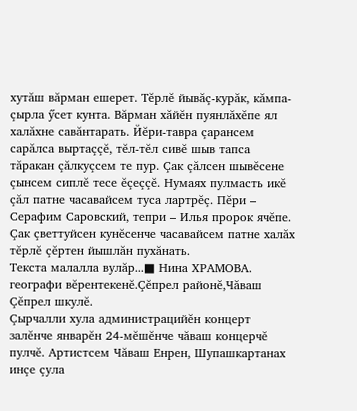хутăш вăрман ешерет. Тĕрлĕ йывăç-курăк, кăмпа-çырла ӳсет кунта. Вăрман хăйĕн пуянлăхĕпе ял халăхне савăнтарать. Йĕри-тавра çарансем сарăлса выртаççĕ, тĕл-тĕл сивĕ шыв тапса тăракан çăлкуçсем те пур. Çак çăлсен шывĕсене çынсем сиплĕ тесе ĕçеççĕ. Нумаях пулмасть икĕ çăл патне часавайсем туса лартрĕç. Пĕри – Серафим Саровский, тепри – Илья пророк ячĕпе. Çак çветтуйсен кунĕсенче часавайсем патне халăх тĕрлĕ çĕртен йышлăн пухăнать.
Текста малалла вулăр...■ Нина ХРАМОВА.
географи вĕрентекенĕ.Çĕпрел районĕ,Чăваш Çĕпрел шкулĕ.
Çырчалли хула администрацийĕн концерт залĕнче январĕн 24-мĕшĕнче чăваш концерчĕ пулчĕ. Артистсем Чăваш Енрен, Шупашкартанах инçе çула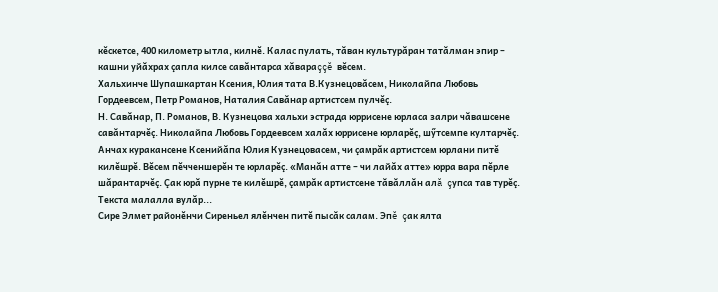кĕскетсе, 400 километр ытла, килнĕ. Калас пулать, тăван культурăран татăлман эпир – кашни уйăхрах çапла килсе савăнтарса хăвараççĕ вĕсем.
Хальхинче Шупашкартан Ксения, Юлия тата В.Кузнецовăсем, Николайпа Любовь Гордеевсем, Петр Романов, Наталия Савăнар артистсем пулчĕç.
Н. Савăнар, П. Романов, В. Кузнецова хальхи эстрада юррисене юрласа залри чăвашсене савăнтарчĕç. Николайпа Любовь Гордеевсем халăх юррисене юрларĕç, шӳтсемпе култарчĕç.
Анчах куракансене Ксенийăпа Юлия Кузнецовасем, чи çамрăк артистсем юрлани питĕ килĕшрĕ. Вĕсем пĕчченшерĕн те юрларĕç. «Манăн атте – чи лайăх атте» юрра вара пĕрле шăрантарчĕç. Çак юрă пурне те килĕшрĕ, çамрăк артистсене тăвăллăн алă çупса тав турĕç.
Текста малалла вулăр...
Сире Элмет районĕнчи Сиреньел ялĕнчен питĕ пысăк салам. Эпĕ çак ялта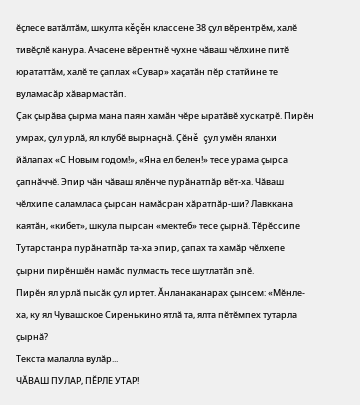ĕçлесе ватăлтăм, шкулта кĕçĕн классене 38 çул вĕрентрĕм, халĕ тивĕçлĕ канура. Ачасене вĕрентнĕ чухне чăваш чĕлхине питĕ юрататтăм, халĕ те çаплах «Сувар» хаçатăн пĕр статйине те вуламасăр хăвармастăп.
Çак çырăва çырма мана паян хамăн чĕре ыратăвĕ хускатрĕ. Пирĕн умрах, çул урлă, ял клубĕ вырнаçнă. Çĕнĕ çул умĕн яланхи йăлапах «С Новым годом!», «Яна ел белен!» тесе урама çырса çапнăччĕ. Эпир чăн чăваш ялĕнче пурăнатпăр вĕт-ха. Чăваш чĕлхипе саламласа çырсан намăсран хăратпăр-ши? Лавккана каятăн, «кибет», шкула пырсан «мектеб» тесе çырнă. Тĕрĕссипе Тутарстанра пурăнатпăр та-ха эпир, çапах та хамăр чĕлхепе çырни пирĕншĕн намăс пулмасть тесе шутлатăп эпĕ.
Пирĕн ял урлă пысăк çул иртет. Ăнланаканарах çынсем: «Мĕнле-ха, ку ял Чувашское Сиренькино ятлă та, ялта пĕтĕмпех тутарла çырнă?
Текста малалла вулăр...
ЧĂВАШ ПУЛАР, ПĔРЛЕ УТАР!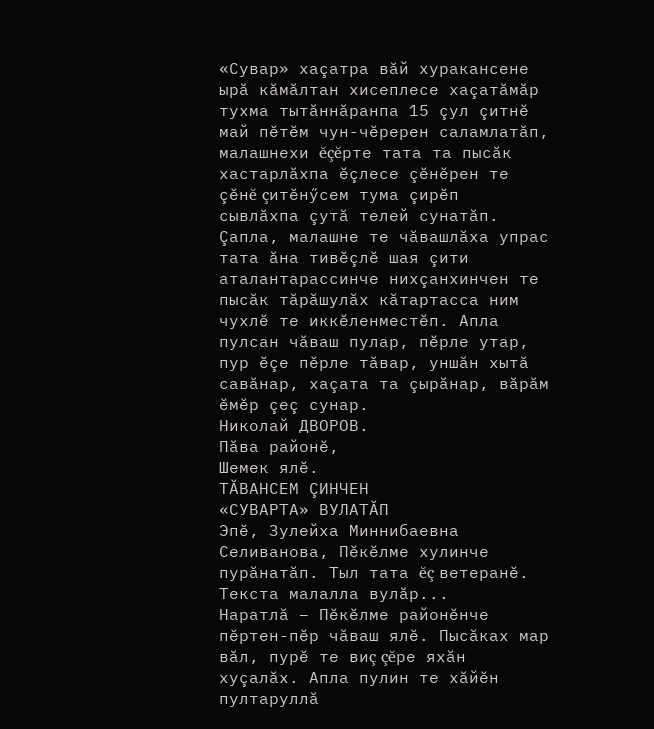«Сувар» хаçатра вăй хуракансене ырă кăмăлтан хисеплесе хаçатăмăр тухма тытăннăранпа 15 çул çитнĕ май пĕтĕм чун-чĕререн саламлатăп, малашнехи ĕçĕрте тата та пысăк хастарлăхпа ĕçлесе çĕнĕрен те çĕнĕ çитĕнӳсем тума çирĕп сывлăхпа çутă телей сунатăп.
Çапла, малашне те чăвашлăха упрас тата ăна тивĕçлĕ шая çити аталантарассинче нихçанхинчен те пысăк тăрăшулăх кăтартасса ним чухлĕ те иккĕленместĕп. Апла пулсан чăваш пулар, пĕрле утар, пур ĕçе пĕрле тăвар, уншăн хытă савăнар, хаçата та çырăнар, вăрăм ĕмĕр çеç сунар.
Николай ДВОРОВ.
Пăва районĕ,
Шемек ялĕ.
ТĂВАНСЕМ ÇИНЧЕН
«СУВАРТА» ВУЛАТĂП
Эпĕ, Зулейха Миннибаевна Селиванова, Пĕкĕлме хулинче пурăнатăп. Тыл тата ĕç ветеранĕ.
Текста малалла вулăр...
Наратлă – Пĕкĕлме районĕнче пĕртен-пĕр чăваш ялĕ. Пысăках мар вăл, пурĕ те виç çĕре яхăн хуçалăх. Апла пулин те хăйĕн пултаруллă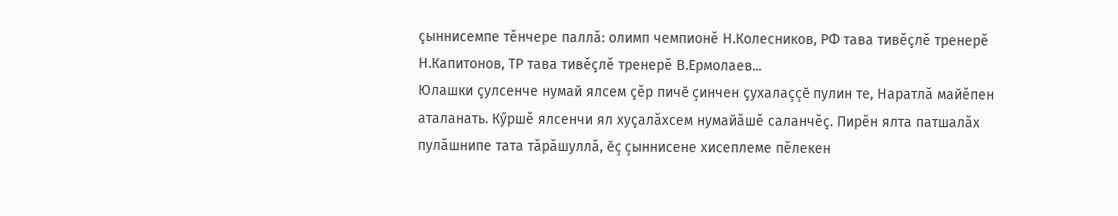çыннисемпе тĕнчере паллă: олимп чемпионĕ Н.Колесников, РФ тава тивĕçлĕ тренерĕ Н.Капитонов, ТР тава тивĕçлĕ тренерĕ В.Ермолаев...
Юлашки çулсенче нумай ялсем çĕр пичĕ çинчен çухалаççĕ пулин те, Наратлă майĕпен аталанать. Кӳршĕ ялсенчи ял хуçалăхсем нумайăшĕ саланчĕç. Пирĕн ялта патшалăх пулăшнипе тата тăрăшуллă, ĕç çыннисене хисеплеме пĕлекен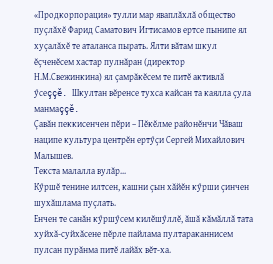«Продкорпорация» тулли мар яваплăхлă общество пуçлăхĕ Фарид Саматович Игтисамов ертсе пынипе ял хуçалăхĕ те аталанса пырать. Ялти вăтам шкул ĕçченĕсем хастар пулнăран (директор Н.М.Свежинкина) ял çамрăкĕсем те питĕ активлă ӳсеççĕ. Шкултан вĕренсе тухса кайсан та каялла çула манмаççĕ.
Çавăн пеккисенчен пĕри – Пĕкĕлме районĕнчи Чăваш наципе культура центрĕн ертӳçи Сергей Михайлович Малышев.
Текста малалла вулăр...
Кӳршĕ тенине илтсен, кашни çын хăйĕн кӳрши çинчен шухăшлама пуçлать.
Енчен те санăн кӳршӳсем килĕшӳллĕ, ăшă кăмăллă тата хуйхă-суйхăсене пĕрле пайлама пултараканнисем пулсан пурăнма питĕ лайăх вĕт-ха.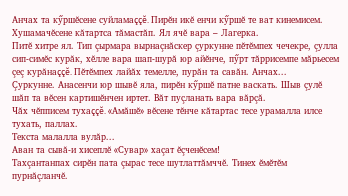Анчах та кӳршĕсене суйламаççĕ. Пирĕн икĕ енчи кӳршĕ те ват кинемисем. Хушамачĕсене кăтартса тăмастăп. Ял ячĕ вара – Лагерка.
Питĕ хитре ял. Тип çырмара вырнаçнăскер çуркунне пĕтĕмпех чечекре, çулла сип-симĕс курăк, хĕлле вара шап-шурă юр айĕнче, пӳрт тăррисемпе мăрьесем çеç курăнаççĕ. Пĕтĕмпех лайăх темелле, пурăн та савăн. Анчах...
Çуркунне. Анасенчи юр шывĕ яла, пирĕн кӳршĕ патне васкать. Шыв çулĕ шăп та вĕсен картишĕнчен иртет. Вăт пуçланать вара вăрçă.
Чăх чĕпписем тухаççĕ. «Амăшĕ» вĕсене тĕнче кăтартас тесе урамалла илсе тухать, паллах.
Текста малалла вулăр...
Аван та сывă-и хисеплĕ «Сувар» хаçат ĕçченĕсем!
Тахçантанпах сирĕн пата çырас тесе шутлаттăмччĕ. Тинех ĕмĕтĕм пурнăçланчĕ.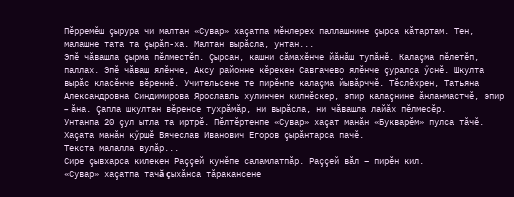Пĕрремĕш çырура чи малтан «Сувар» хаçатпа мĕнлерех паллашнине çырса кăтартам. Тен, малашне тата та çырăп-ха. Малтан вырăсла, унтан...
Эпĕ чăвашла çырма пĕлместĕп. Çырсан, кашни сăмахĕнче йăнăш тупăнĕ. Калаçма пĕлетĕп, паллах. Эпĕ чăваш ялĕнче, Аксу районне кĕрекен Савгачево ялĕнче çуралса ӳснĕ. Шкулта вырăс класĕнче вĕреннĕ. Учительсене те пирĕнпе калаçма йывăрччĕ. Тĕслĕхрен, Татьяна Александровна Синдимирова Ярославль хулинчен килнĕскер, эпир калаçнине ăнланмастчĕ, эпир – ăна. Çапла шкултан вĕренсе тухрăмăр, ни вырăсла, ни чăвашла лайăх пĕлмесĕр.
Унтанпа 20 çул ытла та иртрĕ. Пĕлтĕртенпе «Сувар» хаçат манăн «Букварĕм» пулса тăчĕ. Хаçата манăн кӳршĕ Вячеслав Иванович Егоров çырăнтарса пачĕ.
Текста малалла вулăр...
Сире çывхарса килекен Раççей кунĕпе саламлатпăр. Раççей вăл – пирĕн кил.
«Сувар» хаçатпа тачă çыхăнса тăракансене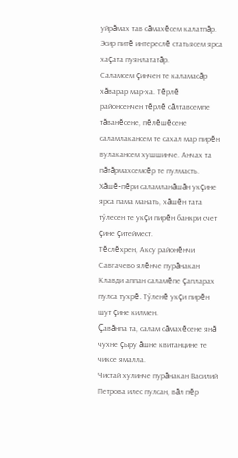уйрăмах тав сăмахĕсем калатпăр. Эсир питĕ интереслĕ статьясем ярса хаçата пуянлататăр.
Саламсем çинчен те каламасăр хăварар мар-ха. Тĕрлĕ районсенчен тĕрлĕ сăлтавсемпе тăванĕсене, пĕлĕшĕсене саламлакансем те сахал мар пирĕн вулакансем хушшинче. Анчах та пăтăрмахсемсĕр те пулмасть. Хăшĕ-пĕри саламланăшăн укçине ярса пама манать, хăшĕн тата тӳлесен те укçи пирĕн банкри счет çине çитеймест.
Тĕслĕхрен, Аксу районĕнчи Савгачево ялĕнче пурăнакан Клавди аппан саламĕпе çапларах пулса тухрĕ. Тӳленĕ укçи пирĕн шут çине килмен.
Çавăнпа та, салам сăмахĕсене янă чухне çыру ăшне квитанцине те чиксе ямалла.
Чистай хулинче пурăнакан Василий Петрова илес пулсан, вăл пĕр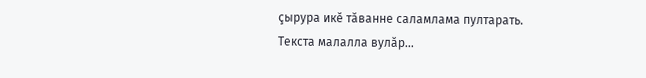çырура икĕ тăванне саламлама пултарать.
Текста малалла вулăр...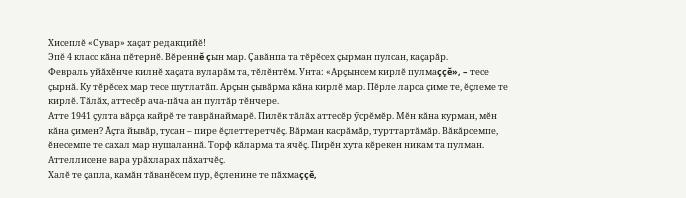Хисеплĕ «Сувар» хаçат редакцийĕ!
Эпĕ 4 класс кăна пĕтернĕ. Вĕреннĕ çын мар. Çавăнпа та тĕрĕсех çырман пулсан, каçарăр.
Февраль уйăхĕнче килнĕ хаçата вуларăм та, тĕлĕнтĕм. Унта: «Арçынсем кирлĕ пулмаççĕ», – тесе çырнă. Ку тĕрĕсех мар тесе шутлатăп. Арçын çывăрма кăна кирлĕ мар. Пĕрле ларса çиме те, ĕçлеме те кирлĕ. Тăлăх, аттесĕр ача-пăча ан пултăр тĕнчере.
Атте 1941 çулта вăрçа кайрĕ те таврăнаймарĕ. Пилĕк тăлăх аттесĕр ӳсрĕмĕр. Мĕн кăна курман, мĕн кăна çимен? Ăçта йывăр, тусан – пире ĕçлеттеретчĕç. Вăрман касрăмăр, турттартăмăр. Вăкăрсемпе, ĕнесемпе те сахал мар нушаланнă. Торф кăларма та ячĕç. Пирĕн хута кĕрекен никам та пулман. Аттеллисене вара урăхларах пăхатчĕç.
Халĕ те çапла, камăн тăванĕсем пур, ĕçленине те пăхмаççĕ,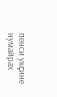пенси укçине нумайрах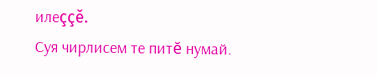илеççĕ.
Суя чирлисем те питĕ нумай.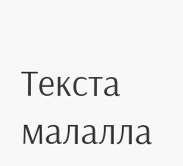Текста малалла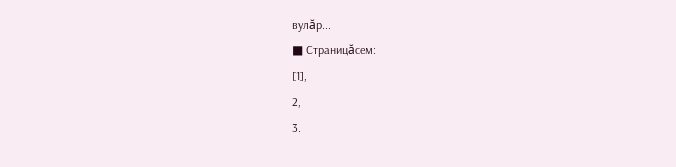вулăр...
■ Страницăсем:
[1],
2,
3.